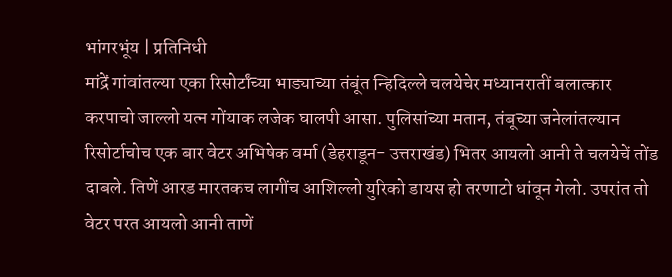भांगरभूंय | प्रतिनिधी
मांद्रें गांवांतल्या एका रिसोर्टांच्या भाड्याच्या तंबूंत न्हिदिल्ले चलयेचेर मध्यानरातीं बलात्कार करपाचो जाल्लो यत्न गोंयाक लजेक घालपी आसा. पुलिसांच्या मतान, तंबूच्या जनेलांतल्यान रिसोर्टाचोच एक बार वेटर अभिषेक वर्मा (डेहराडून- उत्तराखंड) भितर आयलो आनी ते चलयेचें तोंड दाबले. तिणें आरड मारतकच लागींच आशिल्लो युरिको डायस हो तरणाटो धांवून गेलो. उपरांत तो वेटर परत आयलो आनी ताणें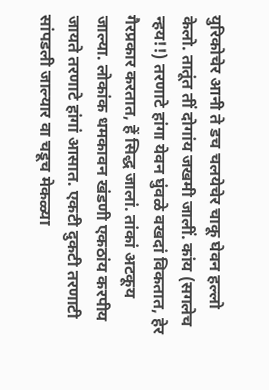युरिकोचेर आनी ते डच चलयेचेर चाकू घेवन हल्लो केलो. तातूंत तीं दोगांय जखमी जालीं. कांय (सगलेच न्हय!!) तरणाटे हांगा येवन घुंवळे वखदां विकतात, हेर गैरप्रकार करतात, हें सिद्ध जालां. तांकां अटकूय जाल्या. लोकांक धमकावन खंडणी एकठांय करपीय जायते तरणाटे हांगां आसात. एकटी दुकटी तरणाटी सांपडली जाल्यार वा चडूच मेकळ्या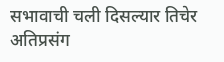सभावाची चली दिसल्यार तिचेर अतिप्रसंग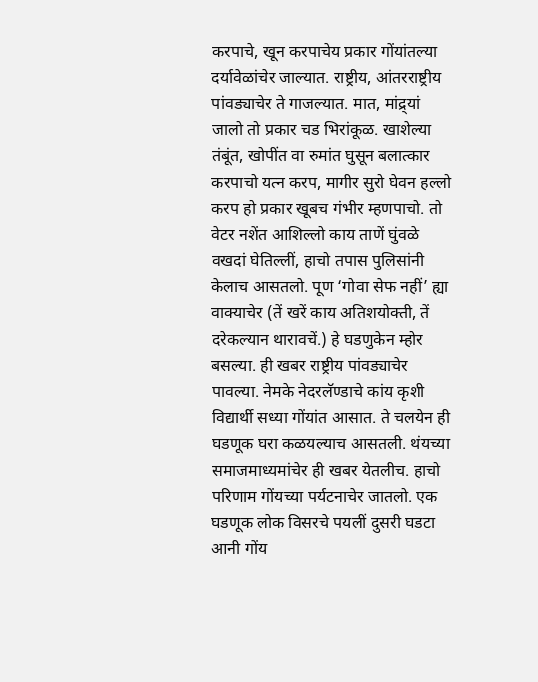करपाचे, खून करपाचेय प्रकार गोंयांतल्या दर्यावेळांचेर जाल्यात. राष्ट्रीय, आंतरराष्ट्रीय पांवड्याचेर ते गाजल्यात. मात, मांद्र्यां जालो तो प्रकार चड भिरांकूळ. खाशेल्या तंबूंत, खोपींत वा रुमांत घुसून बलात्कार करपाचो यत्न करप, मागीर सुरो घेवन हल्लो करप हो प्रकार खूबच गंभीर म्हणपाचो. तो वेटर नशेंत आशिल्लो काय ताणें घुंवळे वखदां घेतिल्लीं, हाचो तपास पुलिसांनी केलाच आसतलो. पूण ‘गोवा सेफ नहीं’ ह्या वाक्याचेर (तें खरें काय अतिशयोक्ती, तें दरेकल्यान थारावचें.) हे घडणुकेन म्होर बसल्या. ही खबर राष्ट्रीय पांवड्याचेर पावल्या. नेमके नेदरलॅण्डाचे कांय कृशी विद्यार्थी सध्या गोंयांत आसात. ते चलयेन ही घडणूक घरा कळयल्याच आसतली. थंयच्या समाजमाध्यमांचेर ही खबर येतलीच. हाचो परिणाम गोंयच्या पर्यटनाचेर जातलो. एक घडणूक लोक विसरचे पयलीं दुसरी घडटा आनी गोंय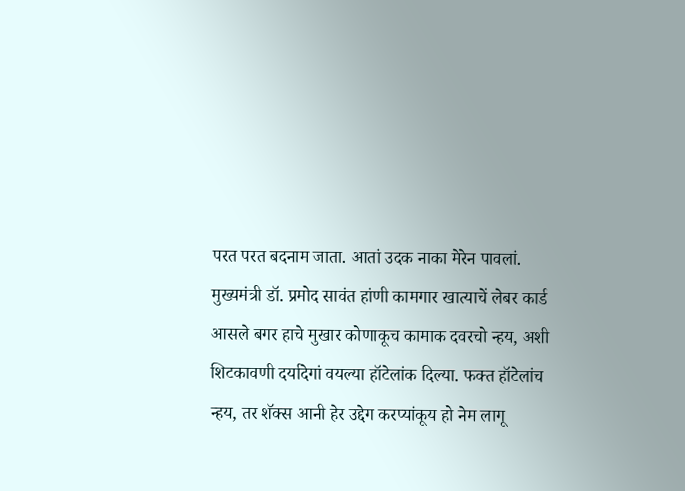परत परत बदनाम जाता. आतां उदक नाका मेरेन पावलां.
मुख्यमंत्री डॉ. प्रमोद सावंत हांणी कामगार खात्याचें लेबर कार्ड आसले बगर हाचे मुखार कोणाकूच कामाक दवरचो न्हय, अशी शिटकावणी दर्यादेगां वयल्या हॉटेलांक दिल्या. फक्त हॉटेलांच न्हय, तर शॅक्स आनी हेर उद्देग करप्यांकूय हो नेम लागू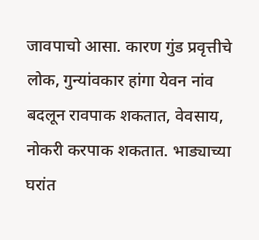जावपाचो आसा. कारण गुंड प्रवृत्तीचे लोक, गुन्यांवकार हांगा येवन नांव बदलून रावपाक शकतात, वेवसाय, नोकरी करपाक शकतात. भाड्याच्या घरांत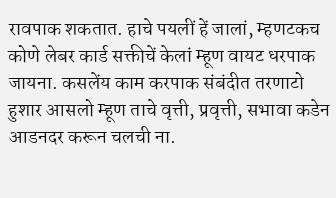रावपाक शकतात. हाचे पयलीं हें जालां, म्हणटकच कोणे लेबर कार्ड सक्तीचें केलां म्हूण वायट धरपाक जायना. कसलेंय काम करपाक संबंदीत तरणाटो हुशार आसलो म्हूण ताचे वृत्ती, प्रवृत्ती, सभावा कडेन आडनदर करून चलची ना.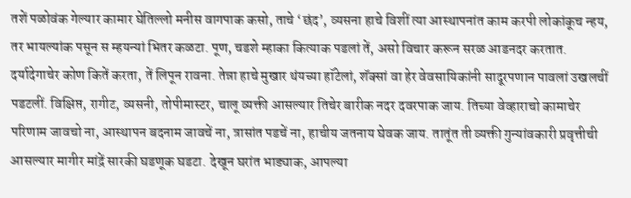तशें पळोवंक गेल्यार कामार घेतिल्लो मनीस वागपाक कसो, ताचे ‘छंद’, व्यसना हाचे विशीं त्या आस्थापनांत काम करपी लोकांकूच न्हय, तर भायल्यांक पसून स म्हयन्यां भितर कळटा. पूण, चडशे म्हाका कित्याक पडलां तें, असो विचार करून सरळ आडनदर करतात. दर्यादेगाचेर कोण कितें करता, तें लिपून रावना. तेन्ना हाचे मुखार थंयच्या हॉटेलां, शॅक्सां वा हेर वेवसायिकांनी सादूरपणान पावलां उखलचीं पडटलीं. विक्षिप्त, रागीट, व्यसनी, तोपीमास्टर, चालू व्यक्ती आसल्यार तिचेर बारीक नदर दवरपाक जाय. तिच्या वेव्हाराचो कामाचेर परिणाम जावचो ना, आस्थापन बदनाम जावचें ना, त्रासांत पडचें ना, हाचीय जतनाय घेवक जाय. तातूंत ती व्यक्ती गुन्यांवकारी प्रवृत्तीची आसल्यार मागीर मांद्रें सारकी घडणूक घडटा. देखून घरांत भाड्याक, आपल्या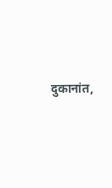दुकानांत,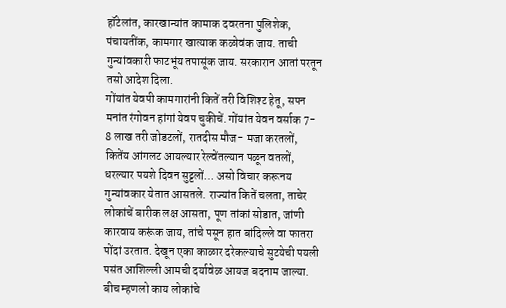हॉटेलांत, कारखान्यांत कामाक दवरतना पुलिशेक, पंचायतींक, कामगार खात्याक कळोवंक जाय. ताची गुन्यांवकारी फाटभूंय तपासूंक जाय. सरकारान आतां परतून तसो आदेश दिला.
गोंयांत येवपी कामगारांनी कितें तरी विशिश्ट हेतू, सपन मनांत रंगोवन हांगां येवप चुकीचें. गोंयांत येवन वर्साक 7- 8 लाख तरी जोडटलों, रातदीस मौज- मजा करतलों, कितेंय आंगलट आयल्यार रेल्वेंतल्यान पळून वतलों, धरल्यार पयशे दिवन सुट्टलों… असो विचार करूनय गुन्यांवकार येतात आसतले. राज्यांत कितें चलता, ताचेर लोकांचें बारीक लक्ष आसता, पूण तांकां सोडात, जांणी कारवाय करूंक जाय, तांचे पसून हात बांदिल्ले वा फातरा पोंदां उरतात. देखून एका काळार दरेकल्याचे सुटयेची पयली पसंत आशिल्ली आमची दर्यावेळ आयज बदनाम जाल्या. बीच म्हणलो काय लोकांचे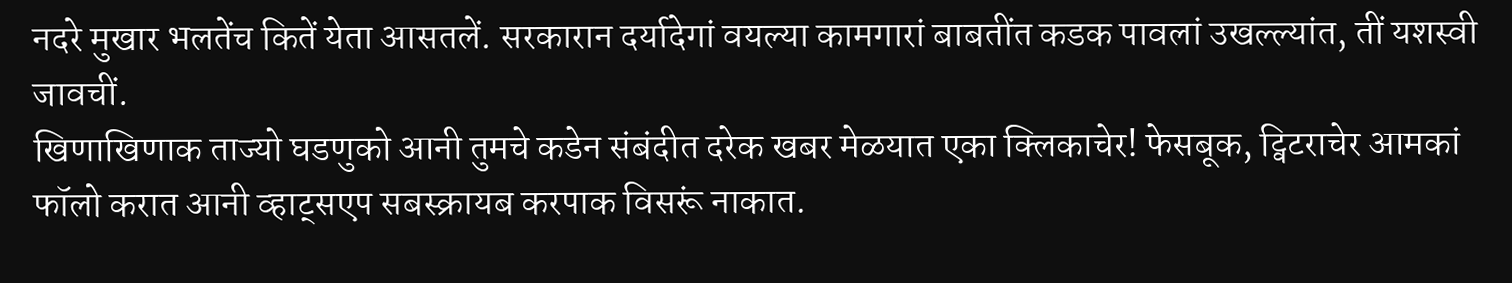नदरे मुखार भलतेंच कितें येता आसतलें. सरकारान दर्यादेगां वयल्या कामगारां बाबतींत कडक पावलां उखल्ल्यांत, तीं यशस्वी जावचीं.
खिणाखिणाक ताज्यो घडणुको आनी तुमचे कडेन संबंदीत दरेक खबर मेळयात एका क्लिकाचेर! फेसबूक, ट्विटराचेर आमकां फॉलो करात आनी व्हाट्सएप सबस्क्रायब करपाक विसरूं नाकात.